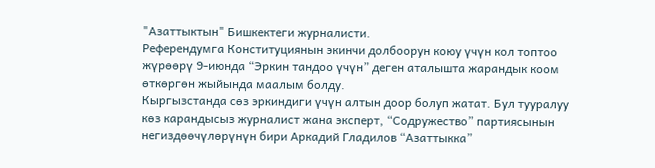"Азаттыктын" Бишкектеги журналисти.
Референдумга Конституциянын экинчи долбоорун коюу үчүн кол топтоо жүрөөрү 9-июнда “Эркин тандоо үчүн” деген аталышта жарандык коом өткөргөн жыйында маалым болду.
Кыргызстанда сөз эркиндиги үчүн алтын доор болуп жатат. Бул тууралуу көз карандысыз журналист жана эксперт, “Содружество” партиясынын негиздөөчүлөрүнүн бири Аркадий Гладилов “Азаттыкка”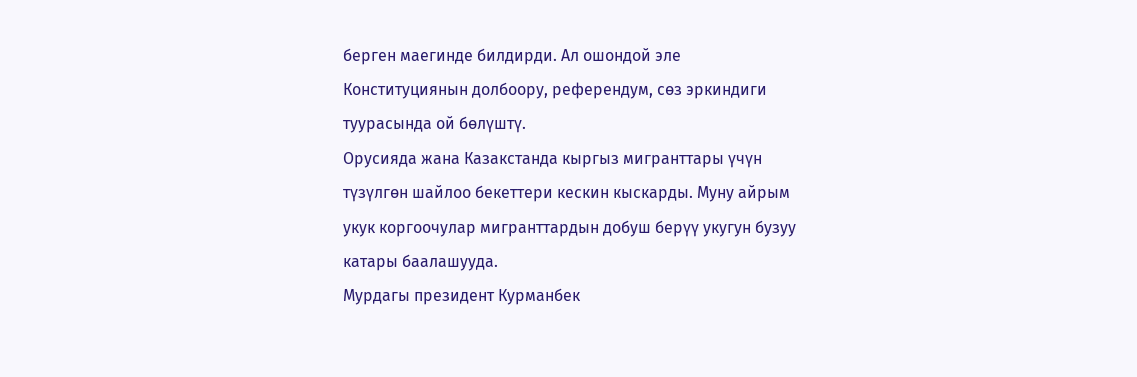берген маегинде билдирди. Ал ошондой эле Конституциянын долбоору, референдум, сөз эркиндиги туурасында ой бөлүштү.
Орусияда жана Казакстанда кыргыз мигранттары үчүн түзүлгөн шайлоо бекеттери кескин кыскарды. Муну айрым укук коргоочулар мигранттардын добуш берүү укугун бузуу катары баалашууда.
Мурдагы президент Курманбек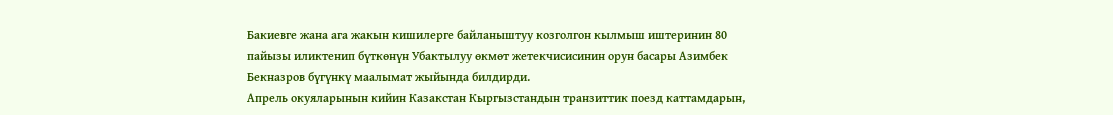Бакиевге жана ага жакын кишилерге байланыштуу козголгон кылмыш иштеринин 80 пайызы иликтенип бүткөнүн Убактылуу өкмөт жетекчисисинин орун басары Азимбек Бекназров бүгүнкү маалымат жыйында билдирди.
Апрель окуяларынын кийин Казакстан Кыргызстандын транзиттик поезд каттамдарын,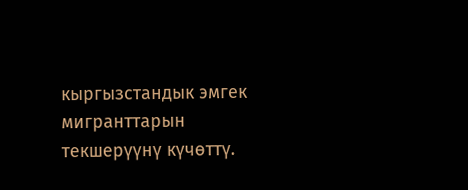кыргызстандык эмгек мигранттарын текшерүүнү күчөттү.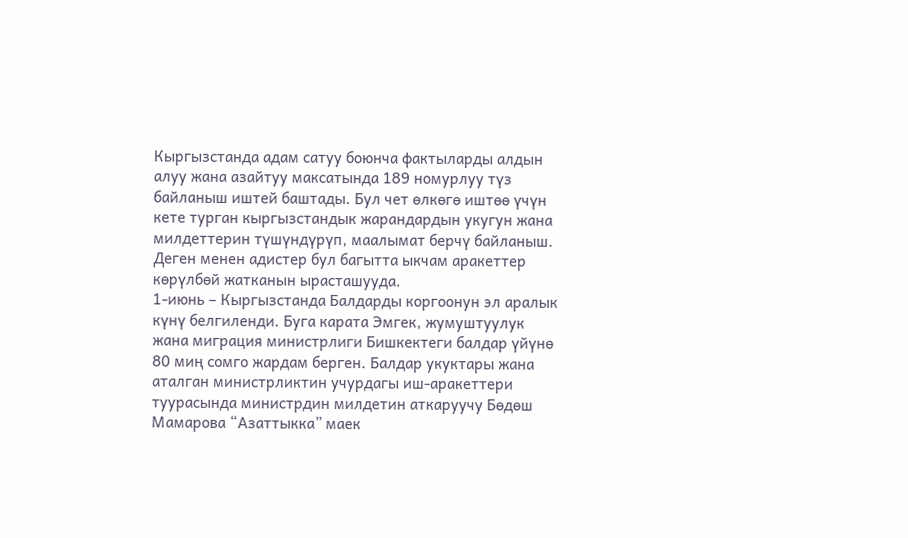Кыргызстанда адам сатуу боюнча фактыларды алдын алуу жана азайтуу максатында 189 номурлуу түз байланыш иштей баштады. Бул чет өлкөгө иштөө үчүн кете турган кыргызстандык жарандардын укугун жана милдеттерин түшүндүрүп, маалымат берчү байланыш. Деген менен адистер бул багытта ыкчам аракеттер көрүлбөй жатканын ырасташууда.
1-июнь – Кыргызстанда Балдарды коргоонун эл аралык күнү белгиленди. Буга карата Эмгек, жумуштуулук жана миграция министрлиги Бишкектеги балдар үйүнө 80 миң сомго жардам берген. Балдар укуктары жана аталган министрликтин учурдагы иш-аракеттери туурасында министрдин милдетин аткаруучу Бөдөш Мамарова “Азаттыкка” маек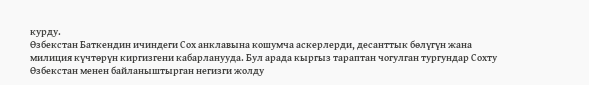курду.
Өзбекстан Баткендин ичиндеги Сох анклавына кошумча аскерлерди, десанттык бөлүгүн жана милиция күчтөрүн киргизгени кабарланууда. Бул арада кыргыз тараптан чогулган тургундар Сохту Өзбекстан менен байланыштырган негизги жолду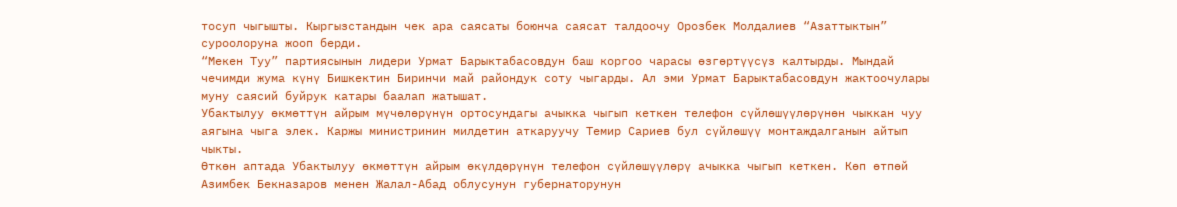тосуп чыгышты. Кыргызстандын чек ара саясаты боюнча саясат талдоочу Орозбек Молдалиев “Азаттыктын” суроолоруна жооп берди.
“Мекен Туу” партиясынын лидери Урмат Барыктабасовдун баш коргоо чарасы өзгөртүүсүз калтырды. Мындай чечимди жума күнү Бишкектин Биринчи май райондук соту чыгарды. Ал эми Урмат Барыктабасовдун жактоочулары муну саясий буйрук катары баалап жатышат.
Убактылуу өкмөттүн айрым мүчөлөрүнүн ортосундагы ачыкка чыгып кеткен телефон сүйлөшүүлөрүнөн чыккан чуу аягына чыга элек. Каржы министринин милдетин аткаруучу Темир Сариев бул сүйлөшүү монтаждалганын айтып чыкты.
Өткөн аптада Убактылуу өкмөттүн айрым өкүлдөрүнүн телефон сүйлөшүүлөрү ачыкка чыгып кеткен. Көп өтпөй Азимбек Бекназаров менен Жалал-Абад облусунун губернаторунун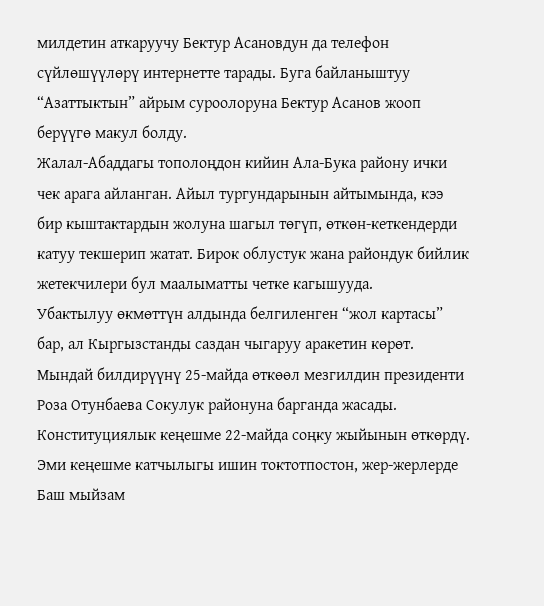милдетин аткаруучу Бектур Асановдун да телефон сүйлөшүүлөрү интернетте тарады. Буга байланыштуу “Азаттыктын” айрым суроолоруна Бектур Асанов жооп берүүгө макул болду.
Жалал-Абаддагы тополоңдон кийин Ала-Бука району ички чек арага айланган. Айыл тургундарынын айтымында, кээ бир кыштактардын жолуна шагыл төгүп, өткөн-кеткендерди катуу текшерип жатат. Бирок облустук жана райондук бийлик жетекчилери бул маалыматты четке кагышууда.
Убактылуу өкмөттүн алдында белгиленген “жол картасы” бар, ал Кыргызстанды саздан чыгаруу аракетин көрөт. Мындай билдирүүнү 25-майда өткөөл мезгилдин президенти Роза Отунбаева Сокулук районуна барганда жасады.
Конституциялык кеңешме 22-майда соңку жыйынын өткөрдү. Эми кеңешме катчылыгы ишин токтотпостон, жер-жерлерде Баш мыйзам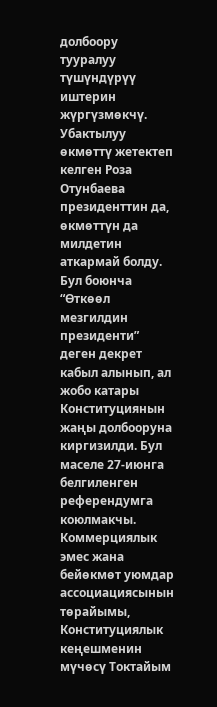долбоору тууралуу түшүндүрүү иштерин жүргүзмөкчү.
Убактылуу өкмөттү жетектеп келген Роза Отунбаева президенттин да, өкмөттүн да милдетин аткармай болду. Бул боюнча “Өткөөл мезгилдин президенти” деген декрет кабыл алынып, ал жобо катары Конституциянын жаңы долбооруна киргизилди. Бул маселе 27-июнга белгиленген референдумга коюлмакчы.
Коммерциялык эмес жана бейөкмөт уюмдар ассоциациясынын төрайымы, Конституциялык кеңешменин мүчөсү Токтайым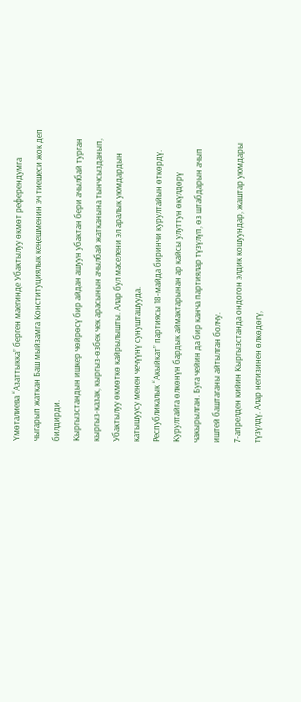Үмөталиева “Азаттыкка” берген маегинде Убактылуу өкмөт референдумга чыгарып жаткан Баш мыйзамга Конституциялык кеңешменин эч тиешеси жок деп билдирди.
Кыргызстандын ишкер чөйрөсү бир айдан ашуун убактан бери ачылбай турган кыргыз-казак, кыргыз-өзбек чек арасынын ачылбай жатканына тынчсызданып, Убактылуу өкмөткө кайрылышты. Алар бул маселени эл аралык уюмдардын катышуусу менен чечүүнү сунушташууда.
Республикалык “Акыйкат” партиясы 18-майда биринчи курултайын өткөрдү. Курултайга өлкөнүн бардык аймактарынан ар кайсы улуттун өкүлдөрү чакырылган. Буга чейин да бир канча партиялар түзүлүп, өз штабдарын ачып иштей баштаганы айтылган болчу.
7-апрелден кийин Кыргызстанда ондогон элдик кошуундар, жаштар уюмдары түзүлдү. Алар негизинен өлкөдөгү,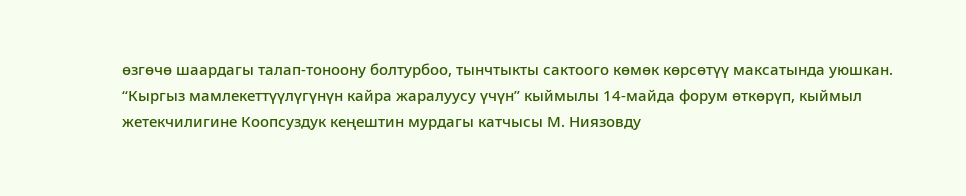өзгөчө шаардагы талап-тоноону болтурбоо, тынчтыкты сактоого көмөк көрсөтүү максатында уюшкан.
“Кыргыз мамлекеттүүлүгүнүн кайра жаралуусу үчүн” кыймылы 14-майда форум өткөрүп, кыймыл жетекчилигине Коопсуздук кеңештин мурдагы катчысы М. Ниязовду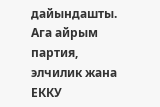дайындашты. Ага айрым партия, элчилик жана ЕККУ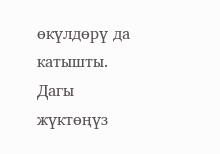өкүлдөрү да катышты.
Дагы жүктөңүз